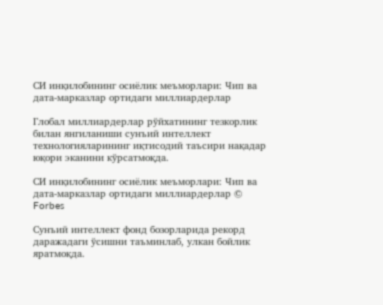СИ инқилобининг осиёлик меъморлари: Чип ва дата-марказлар ортидаги миллиардерлар

Глобал миллиардерлар рўйхатининг тезкорлик билан янгиланиши сунъий интеллект технологияларининг иқтисодий таъсири нақадар юқори эканини кўрсатмоқда.

СИ инқилобининг осиёлик меъморлари: Чип ва дата-марказлар ортидаги миллиардерлар © Forbes

Сунъий интеллект фонд бозорларида рекорд даражадаги ўсишни таъминлаб, улкан бойлик яратмоқда.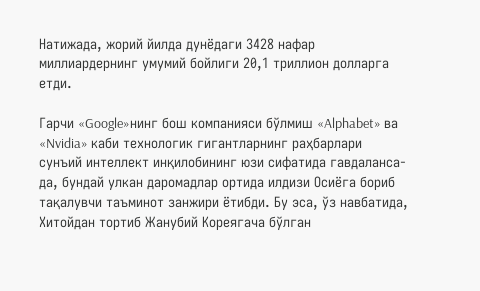Натижада, жорий йилда дунёдаги 3428 нафар миллиардернинг умумий бойлиги 20,1 триллион долларга етди.

Гарчи «Google»нинг бош компанияси бўлмиш «Alphabet» ва «Nvidia» каби технологик гигантларнинг раҳбарлари сунъий интеллект инқилобининг юзи сифатида гавдаланса-да, бундай улкан даромадлар ортида илдизи Осиёга бориб тақалувчи таъминот занжири ётибди. Бу эса, ўз навбатида, Хитойдан тортиб Жанубий Кореягача бўлган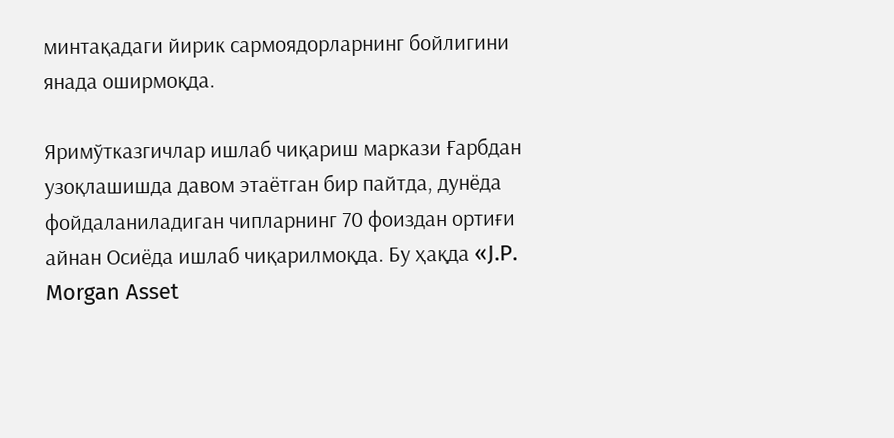минтақадаги йирик сармоядорларнинг бойлигини янада оширмоқда.

Яримўтказгичлар ишлаб чиқариш маркази Ғарбдан узоқлашишда давом этаётган бир пайтда, дунёда фойдаланиладиган чипларнинг 70 фоиздан ортиғи айнан Осиёда ишлаб чиқарилмоқда. Бу ҳақда «J.P. Morgan Asset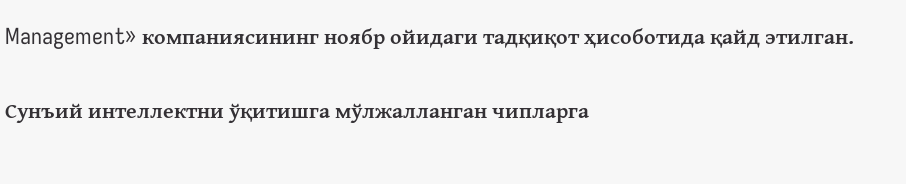Management» компаниясининг ноябр ойидаги тадқиқот ҳисоботида қайд этилган.

Сунъий интеллектни ўқитишга мўлжалланган чипларга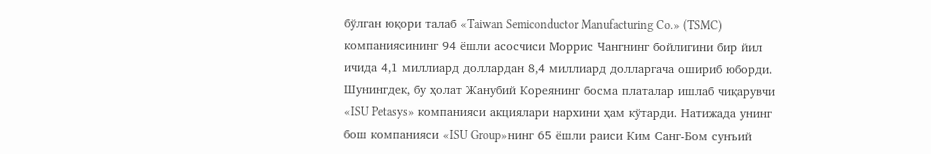бўлган юқори талаб «Taiwan Semiconductor Manufacturing Co.» (TSMC) компаниясининг 94 ёшли асосчиси Моррис Чангнинг бойлигини бир йил ичида 4,1 миллиард доллардан 8,4 миллиард долларгача ошириб юборди. Шунингдек, бу ҳолат Жанубий Кореянинг босма платалар ишлаб чиқарувчи «ISU Petasys» компанияси акциялари нархини ҳам кўтарди. Натижада унинг бош компанияси «ISU Group»нинг 65 ёшли раиси Ким Санг-Бом сунъий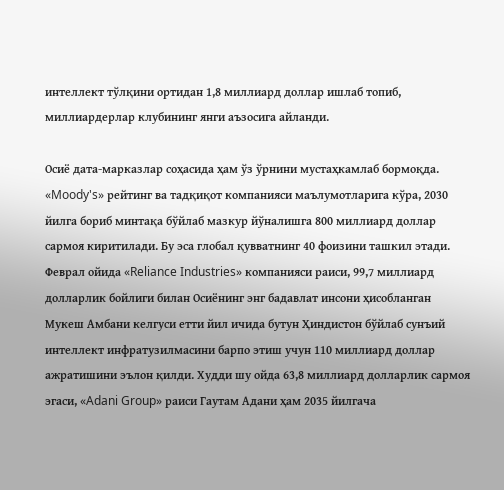интеллект тўлқини ортидан 1,8 миллиард доллар ишлаб топиб, миллиардерлар клубининг янги аъзосига айланди.

Осиё дата-марказлар соҳасида ҳам ўз ўрнини мустаҳкамлаб бормоқда. «Moody's» рейтинг ва тадқиқот компанияси маълумотларига кўра, 2030 йилга бориб минтақа бўйлаб мазкур йўналишга 800 миллиард доллар сармоя киритилади. Бу эса глобал қувватнинг 40 фоизини ташкил этади. Феврал ойида «Reliance Industries» компанияси раиси, 99,7 миллиард долларлик бойлиги билан Осиёнинг энг бадавлат инсони ҳисобланган Мукеш Амбани келгуси етти йил ичида бутун Ҳиндистон бўйлаб сунъий интеллект инфратузилмасини барпо этиш учун 110 миллиард доллар ажратишини эълон қилди. Худди шу ойда 63,8 миллиард долларлик сармоя эгаси, «Adani Group» раиси Гаутам Адани ҳам 2035 йилгача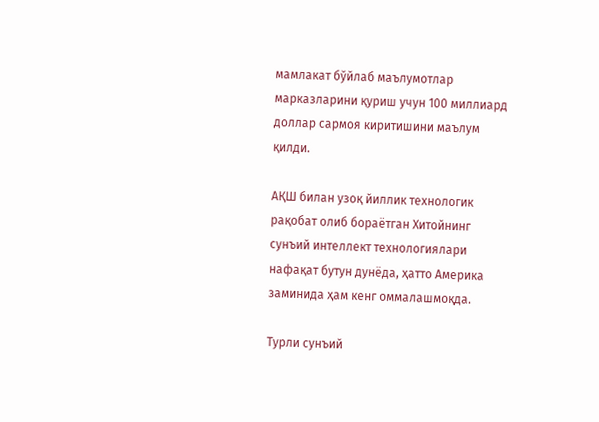мамлакат бўйлаб маълумотлар марказларини қуриш учун 100 миллиард доллар сармоя киритишини маълум қилди.

АҚШ билан узоқ йиллик технологик рақобат олиб бораётган Хитойнинг сунъий интеллект технологиялари нафақат бутун дунёда, ҳатто Америка заминида ҳам кенг оммалашмоқда.

Турли сунъий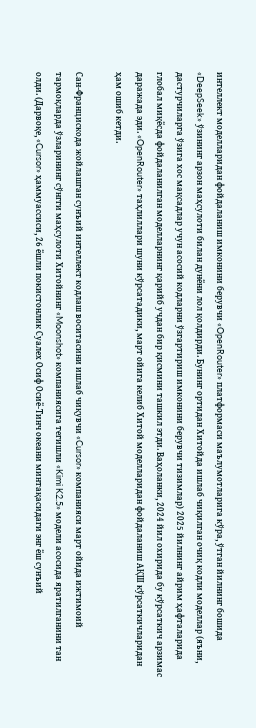интеллект моделларидан фойдаланиш имконини берувчи «OpenRouter» платформаси маълумотларига кўра, ўтган йилнинг бошида «DeepSeek» ўзининг арзон маҳсулоти билан дунёни лол қолдирди. Бунинг ортидан Хитойда ишлаб чиқилган очиқ кодли моделлар (яъни, дастурчиларга ўзига хос мақсадлар учун асосий кодларни ўзгартириш имконини берувчи тизимлар) 2025 йилнинг айрим ҳафталарида глобал миқёсда фойдаланилган моделларнинг қарийб учдан бир қисмини ташкил этди. Ваҳоланки, 2024 йил охирида бу кўрсаткич арзимас даражада эди. «OpenRouter» таҳлиллари шуни кўрсатадики, март ойига келиб Хитой моделларидан фойдаланиш АҚШ кўрсаткичларидан ҳам ошиб кетди.

Сан-Францискода жойлашган сунъий интеллект кодлаш воситасини ишлаб чиқувчи «Cursor» компанияси март ойида ижтимоий тармоқларда ўзларининг сўнгги маҳсулоти Хитойнинг «Moonshot» компаниясига тегишли «Kimi K2.5» модели асосида яратилганини тан олди. (Дарвоқе, «Cursor» ҳаммуассиси, 26 ёшли покистонлик Суалех Осиф Осиё-Тинч океани минтақасидаги энг ёш сунъий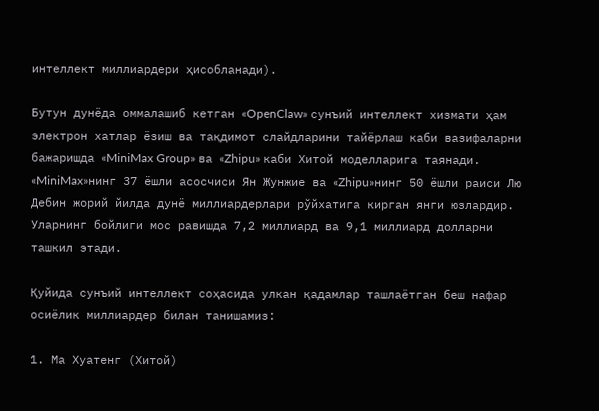интеллект миллиардери ҳисобланади).

Бутун дунёда оммалашиб кетган «OpenClaw» сунъий интеллект хизмати ҳам электрон хатлар ёзиш ва тақдимот слайдларини тайёрлаш каби вазифаларни бажаришда «MiniMax Group» ва «Zhipu» каби Хитой моделларига таянади. «MiniMax»нинг 37 ёшли асосчиси Ян Жунжие ва «Zhipu»нинг 50 ёшли раиси Лю Дебин жорий йилда дунё миллиардерлари рўйхатига кирган янги юзлардир. Уларнинг бойлиги мос равишда 7,2 миллиард ва 9,1 миллиард долларни ташкил этади.

Қуйида сунъий интеллект соҳасида улкан қадамлар ташлаётган беш нафар осиёлик миллиардер билан танишамиз:

1. Ма Хуатенг (Хитой)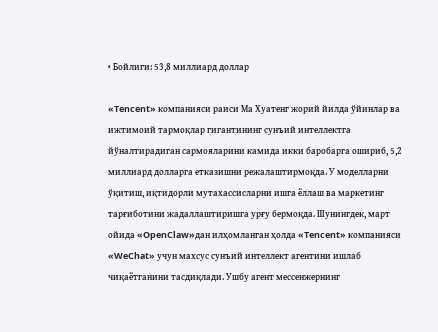• Бойлиги: 53,8 миллиард доллар

«Tencent» компанияси раиси Ма Хуатенг жорий йилда ўйинлар ва ижтимоий тармоқлар гигантининг сунъий интеллектга йўналтирадиган сармояларини камида икки баробарга ошириб, 5,2 миллиард долларга етказишни режалаштирмоқда. У моделларни ўқитиш, иқтидорли мутахассисларни ишга ёллаш ва маркетинг тарғиботини жадаллаштиришга урғу бермоқда. Шунингдек, март ойида «OpenClaw»дан илҳомланган ҳолда «Tencent» компанияси «WeChat» учун махсус сунъий интеллект агентини ишлаб чиқаётганини тасдиқлади. Ушбу агент мессенжернинг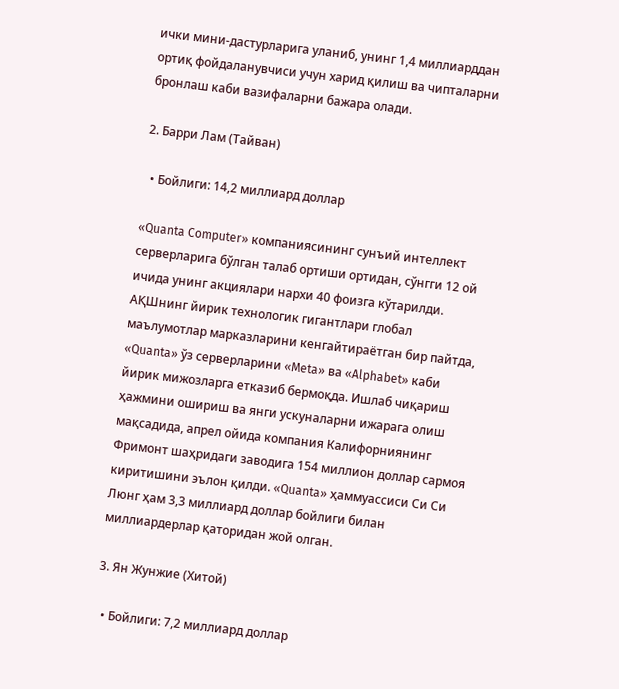ички мини-дастурларига уланиб, унинг 1,4 миллиарддан ортиқ фойдаланувчиси учун харид қилиш ва чипталарни бронлаш каби вазифаларни бажара олади.

2. Барри Лам (Тайван)

  • Бойлиги: 14,2 миллиард доллар

«Quanta Computer» компаниясининг сунъий интеллект серверларига бўлган талаб ортиши ортидан, сўнгги 12 ой ичида унинг акциялари нархи 40 фоизга кўтарилди. АҚШнинг йирик технологик гигантлари глобал маълумотлар марказларини кенгайтираётган бир пайтда, «Quanta» ўз серверларини «Meta» ва «Alphabet» каби йирик мижозларга етказиб бермоқда. Ишлаб чиқариш ҳажмини ошириш ва янги ускуналарни ижарага олиш мақсадида, апрел ойида компания Калифорниянинг Фримонт шаҳридаги заводига 154 миллион доллар сармоя киритишини эълон қилди. «Quanta» ҳаммуассиси Си Си Люнг ҳам 3,3 миллиард доллар бойлиги билан миллиардерлар қаторидан жой олган.

3. Ян Жунжие (Хитой)

  • Бойлиги: 7,2 миллиард доллар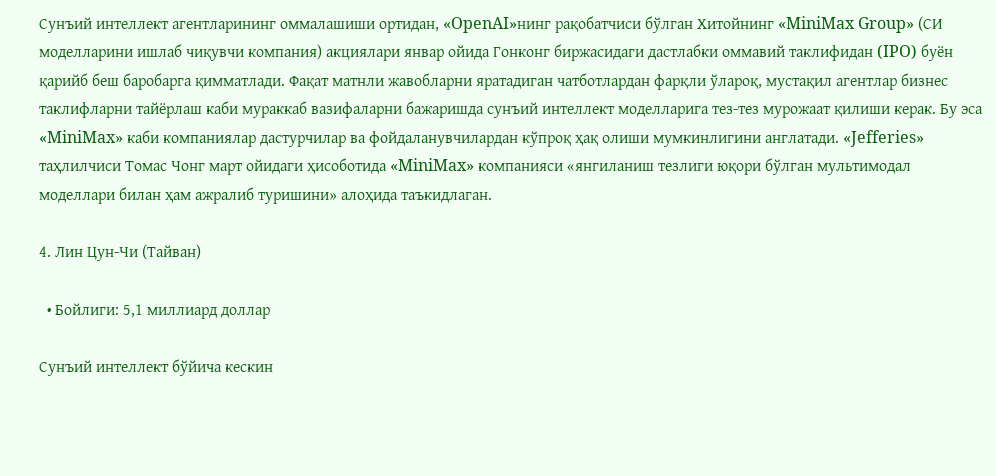Сунъий интеллект агентларининг оммалашиши ортидан, «OpenAI»нинг рақобатчиси бўлган Хитойнинг «MiniMax Group» (СИ моделларини ишлаб чиқувчи компания) акциялари январ ойида Гонконг биржасидаги дастлабки оммавий таклифидан (IPO) буён қарийб беш баробарга қимматлади. Фақат матнли жавобларни яратадиган чатботлардан фарқли ўлароқ, мустақил агентлар бизнес таклифларни тайёрлаш каби мураккаб вазифаларни бажаришда сунъий интеллект моделларига тез-тез мурожаат қилиши керак. Бу эса «MiniMax» каби компаниялар дастурчилар ва фойдаланувчилардан кўпроқ ҳақ олиши мумкинлигини англатади. «Jefferies» таҳлилчиси Томас Чонг март ойидаги ҳисоботида «MiniMax» компанияси «янгиланиш тезлиги юқори бўлган мультимодал моделлари билан ҳам ажралиб туришини» алоҳида таъкидлаган.

4. Лин Цун-Чи (Тайван)

  • Бойлиги: 5,1 миллиард доллар

Сунъий интеллект бўйича кескин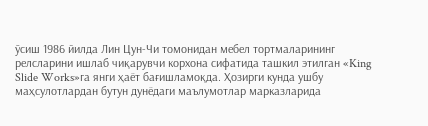ўсиш 1986 йилда Лин Цун-Чи томонидан мебел тортмаларининг релсларини ишлаб чиқарувчи корхона сифатида ташкил этилган «King Slide Works»га янги ҳаёт бағишламоқда. Ҳозирги кунда ушбу маҳсулотлардан бутун дунёдаги маълумотлар марказларида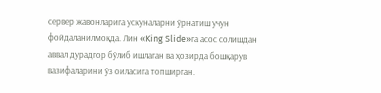сервер жавонларига ускуналарни ўрнатиш учун фойдаланилмоқда. Лин «King Slide»га асос солишдан аввал дурадгор бўлиб ишлаган ва ҳозирда бошқарув вазифаларини ўз оиласига топширган.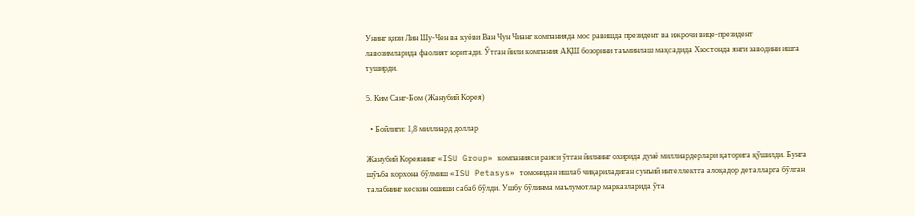Унинг қизи Лин Шу-Чен ва куёви Ван Чун Чианг компанияда мос равишда президент ва ижрочи вице-президент лавозимларида фаолият юритади. Ўтган йили компания АҚШ бозорини таъминлаш мақсадида Хюстонда янги заводини ишга туширди.

5. Ким Санг-Бом (Жанубий Корея)

  • Бойлиги: 1,8 миллиард доллар

Жанубий Кореянинг «ISU Group» компанияси раиси ўтган йилнинг охирида дунё миллиардерлари қаторига қўшилди. Бунга шўъба корхона бўлмиш «ISU Petasys» томонидан ишлаб чиқариладиган сунъий интеллектга алоқадор деталларга бўлган талабнинг кескин ошиши сабаб бўлди. Ушбу бўлинма маълумотлар марказларида ўта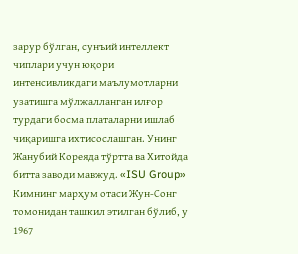зарур бўлган, сунъий интеллект чиплари учун юқори интенсивликдаги маълумотларни узатишга мўлжалланган илғор турдаги босма платаларни ишлаб чиқаришга ихтисослашган. Унинг Жанубий Кореяда тўртта ва Хитойда битта заводи мавжуд. «ISU Group» Кимнинг марҳум отаси Жун-Сонг томонидан ташкил этилган бўлиб, у 1967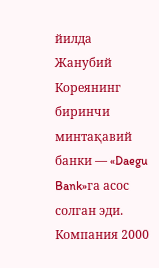йилда Жанубий Кореянинг биринчи минтақавий банки — «Daegu Bank»га асос солган эди. Компания 2000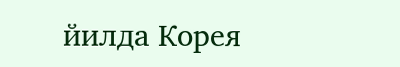йилда Корея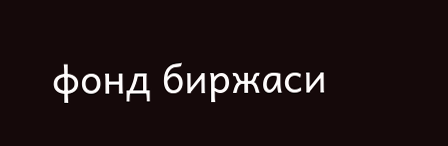фонд биржаси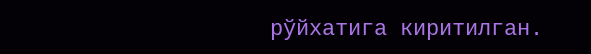рўйхатига киритилган.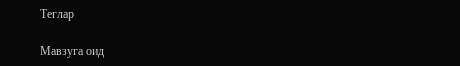Теглар

Мавзуга оид